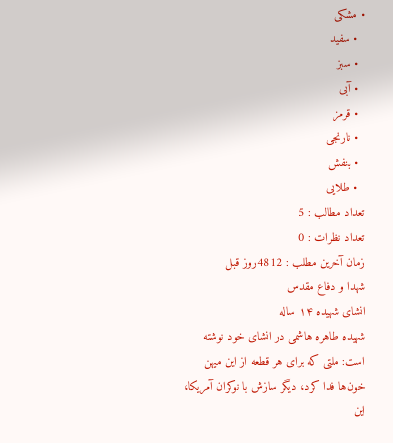• مشکی
  • سفید
  • سبز
  • آبی
  • قرمز
  • نارنجی
  • بنفش
  • طلایی
تعداد مطالب : 5
تعداد نظرات : 0
زمان آخرین مطلب : 4812روز قبل
شهدا و دفاع مقدس
انشای شهیده ۱۴ ساله
شهیده طاهره هاشمی در انشای خود نوشته است: ملتی که برای هر قطعه از این میهن خون‌ها فدا کرد، دیگر سازش با نوکران آمریکا، این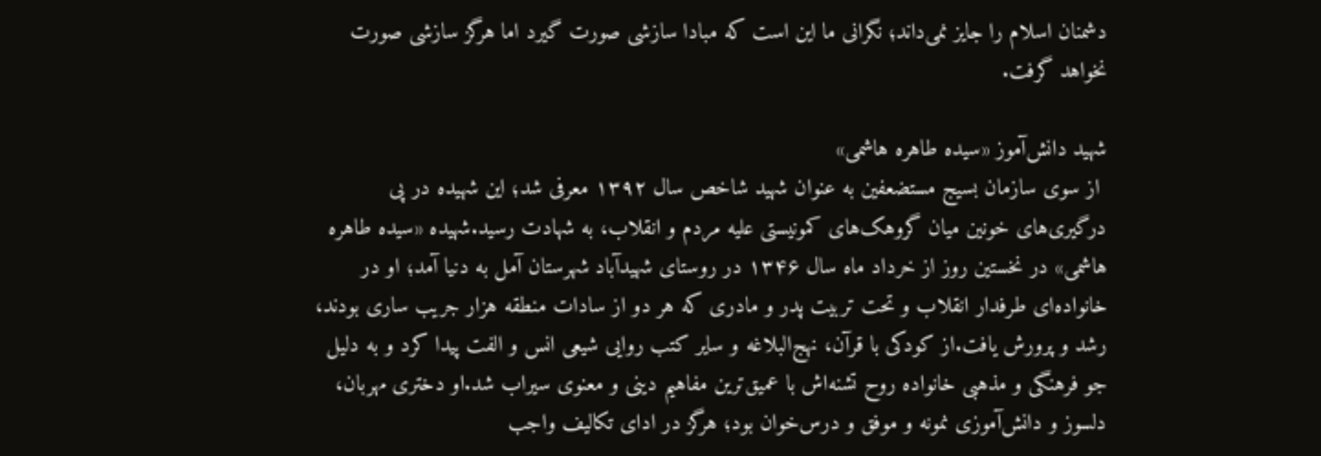دشمنان اسلام را جایز نمی‌داند؛ نگرانی ما این است که مبادا سازشی صورت گیرد اما هرگز سازشی صورت نخواهد گرفت.

شهید دانش‌آموز «سیده طاهره هاشمی»
 از سوی سازمان بسیج مستضعفین به عنوان شهید شاخص سال ۱۳۹۲ معرفی شد؛ این شهیده در پی درگیری‌های خونین میان گروهک‌های کمونیستی علیه مردم و انقلاب،‌ به شهادت رسید.شهیده «سیده طاهره هاشمی» در نخستین روز از خرداد ماه سال ۱۳۴۶ در روستای شهیدآباد شهرستان آمل به دنیا آمد؛ او در خانواده‌ای طرفدار انقلاب و تحت تربیت پدر و مادری که هر دو از سادات منطقه هزار جریب ساری بودند، رشد و پرورش یافت.از کودکی با قرآن، نهج‌البلاغه و سایر کتب روایی شیعی انس و الفت پیدا کرد و به دلیل جو فرهنگی و مذهبی خانواده روح تشنه‌اش با عمیق‌ترین مفاهیم دینی و معنوی سیراب شد.او دختری مهربان، دلسوز و دانش‌آموزی نمونه و موفق و درس‌خوان بود؛ هرگز در ادای تکالیف واجب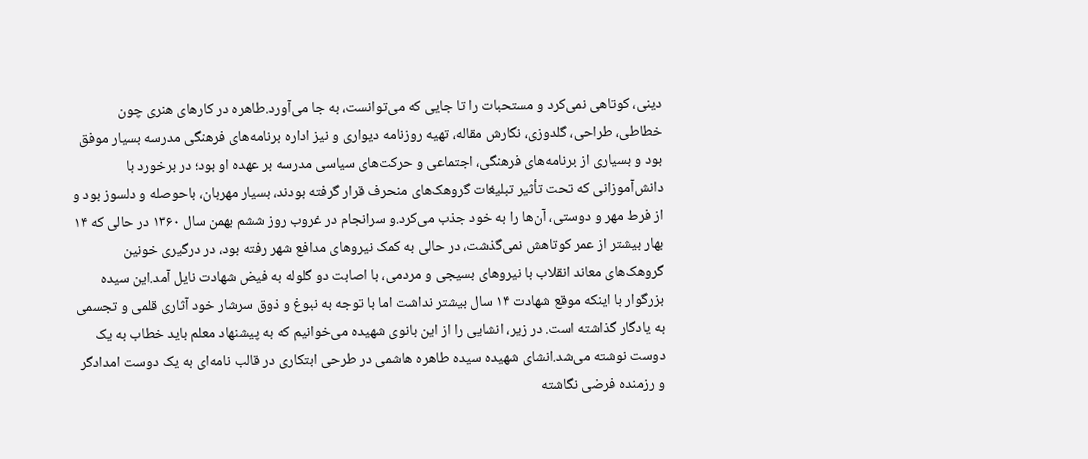دینی، کوتاهی نمی‌کرد و مستحبات را تا جایی که می‌توانست، به جا می‌آورد.طاهره در کارهای هنری چون خطاطی، طراحی، گلدوزی، نگارش مقاله، تهیه‌ روزنامه دیواری و نیز اداره برنامه‌های فرهنگی مدرسه بسیار موفق بود و بسیاری از برنامه‌های فرهنگی، اجتماعی و حرکت‌های سیاسی مدرسه بر عهده‌ او بود؛ در برخورد با دانش‌آموزانی که تحت تأثیر تبلیغات گروهک‌های منحرف قرار گرفته بودند، بسیار مهربان، باحوصله و دلسوز بود و از فرط مهر و دوستی، آن‌ها را به خود جذب می‌کرد.و سرانجام در غروب روز ششم بهمن‌ سال ۱۳۶۰ در حالی که ۱۴ بهار بیشتر از عمر کوتاهش نمی‌گذشت، در حالی به کمک نیروهای مدافع شهر رفته بود، در درگیری خونین گروهک‌های معاند انقلاب با نیروهای بسیجی و مردمی، با اصابت دو گلوله به فیض شهادت نایل آمد.این سیده بزرگوار با اینکه موقع شهادت ۱۴ سال بیشتر نداشت اما با توجه به نبوغ و ذوق سرشار خود آثاری قلمی و تجسمی به یادگار گذاشته است. در زیر، انشایی را از این بانوی شهیده می‌خوانیم که به پیشنهاد معلم باید خطاب به یک دوست نوشته می‌شد.انشای شهیده سیده طاهره هاشمی در طرحی ابتکاری در قالب نامه‌ای به یک دوست امدادگر و رزمنده فرضی نگاشته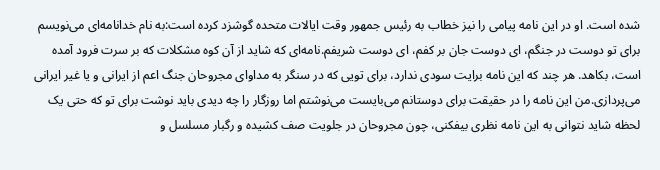شده است. او در این نامه پیامی را نیز خطاب به رئیس جمهور وقت ایالات متحده گوشزد کرده است:به نام خدانامه‌ای می‌نویسم برای تو دوست در جنگم، ای دوست جان بر کفم، ای دوست شریفم.نامه‌ای که شاید از آن کوه مشکلات که بر سرت فرود آمده است، بکاهد. هر چند که این نامه برایت سودی ندارد، برای تویی که در سنگر به مداوای مجروحان جنگ اعم از ایرانی و یا غیر ایرانی می‌پردازی.من این نامه را در حقیقت برای دوستانم می‌بایست می‌نوشتم اما روزگار را چه دیدی باید نوشت برای تو که حتی یک لحظه شاید نتوانی به این نامه نظری بیفکنی، چون مجروحان در جلویت صف کشیده و رگبار مسلسل و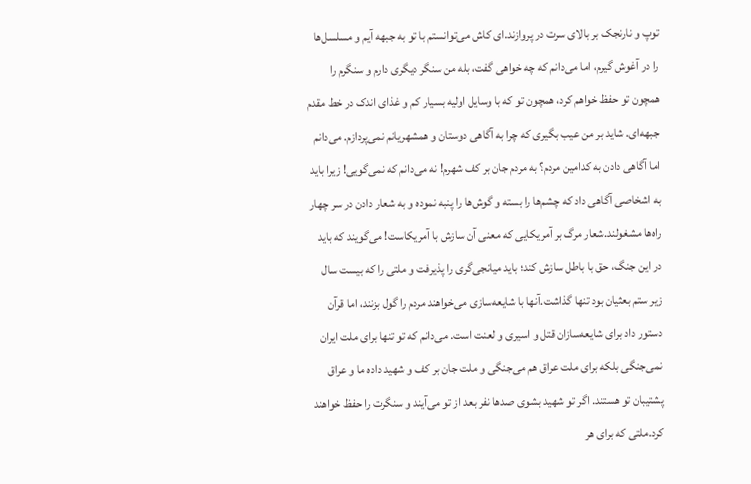توپ و نارنجک بر بالای سرت در پروازند.ای کاش می‌توانستم با تو به جبهه آیم و مسلسل‌ها را در آغوش گیرم، اما می‌دانم که چه خواهی گفت، بله من سنگر دیگری دارم و سنگرم را همچون تو حفظ خواهم کرد، همچون تو که با وسایل اولیه بسیار کم و غذای اندک در خط مقدم جبهه‌ای. شاید بر من عیب بگیری که چرا به آگاهی دوستان و همشهریانم نمی‌پردازم. می‌دانم اما آگاهی دادن به کدامین مردم؟ به مردم جان بر کف شهرم! نه می‌دانم که نمی‌گویی! زیرا باید به اشخاصی آگاهی داد که چشم‌ها را بسته و گوش‌ها را پنبه نموده و به شعار دادن در سر چهار راه‌ها مشغولند.شعار مرگ بر آمریکایی که معنی آن سازش با آمریکاست! می‌گویند که باید در این جنگ، حق با باطل سازش کند؛ باید میانجی‌گری را پذیرفت و ملتی را که بیست سال زیر ستم بعثیان بود تنها گذاشت.آنها با شایعه‌سازی می‌خواهند مردم را گول بزنند، اما قرآن دستور داد برای شایعه‌سازان قتل و اسیری و لعنت است. می‌دانم که تو تنها برای ملت ایران نمی‌جنگی بلکه برای ملت عراق هم می‌جنگی و ملت جان بر کف و شهید داده ما و عراق پشتیبان تو هستند. اگر تو شهید بشوی صدها نفر بعد از تو می‌آیند و سنگرت را حفظ خواهند کرد.ملتی که برای هر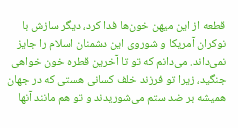قطعه از این میهن خون‌ها فدا کرد، دیگر سازش با نوکران آمریکا و شوروی این دشمنان اسلام را جایز نمی‌داند. می‌دانم که تو تا آخرین قطره خون خواهی جنگید، زیرا تو فرزند خلف کسانی هستی که در جهان همیشه بر ضد ستم می‌شوریدند و تو هم مانند آنها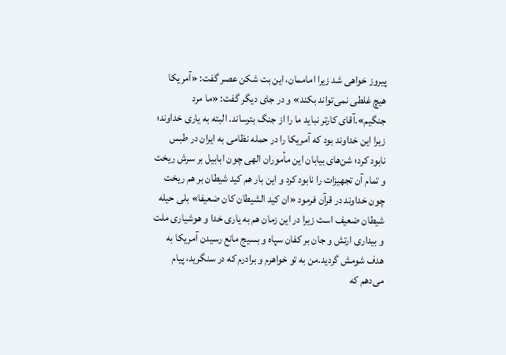پیروز خواهی شد زیرا اماممان، این بت شکن عصر گفت: «آمریکا هیچ غلطی نمی‌تواند بکند» و در جای دیگر گفت: «ما مرد جنگیم».آقای کارتر نباید ما را از جنگ بترساند. البته به یاری خداوند؛ زیرا این خداوند بود که آمریکا را در حمله نظامی به ایران در طبس نابود کرد؛ شن‌های بیابان این مأموران الهی چون ابابیل بر سرش ریخت و تمام آن تجهیزات را نابود کرد و این بار هم کید شیطان بر هم ریخت چون خداوند در قرآن فرمود «ان کید الشیطان کان ضعیفا» بلی حیله شیطان ضعیف است زیرا در این زمان هم به یاری خدا و هوشیاری ملت و بیداری ارتش و جان بر کفان سپاه و بسیج مانع رسیدن آمریکا به هدف شومش گردید.من به تو خواهرم و برادرم که در سنگرید، پیام می‌دهم که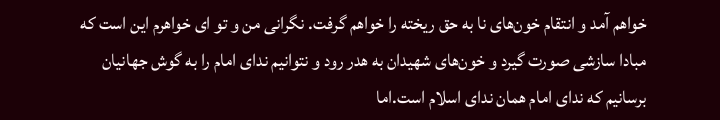خواهم آمد و انتقام خون‌های نا به حق ریخته را خواهم گرفت. نگرانی من و تو ای خواهرم این است که مبادا سازشی صورت گیرد و خون‌های شهیدان به هدر رود و نتوانیم ندای امام را به گوش جهانیان برسانیم که ندای امام همان ندای اسلام است.اما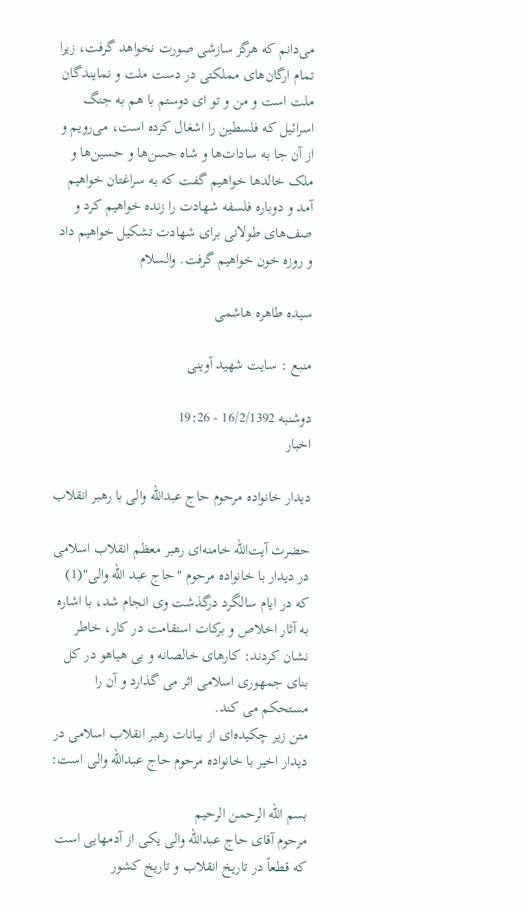می‌دانم که هرگز سازشی صورت نخواهد گرفت، زیرا تمام ارگان‌های مملکتی در دست ملت و نمایندگان ملت است و من و تو ای دوستم با هم به جنگ اسرائیل که فلسطین را اشغال کرده است، می‌رویم و از آن جا به سادات‌ها و شاه حسن‌ها و حسین‌ها و ملک خالدها خواهیم گفت که به سراغتان خواهیم آمد و دوباره فلسفه شهادت را زنده خواهیم کرد و صف‌های طولانی برای شهادت تشکیل خواهیم داد و روزه خون خواهیم گرفت. والسلام

سیده طاهره هاشمی

منبع : سایت شهید آوینی

دوشنبه 16/2/1392 - 19:26
اخبار

دیدار خانواده مرحوم حاج عبدالله والی با رهبر انقلاب

حضرت آیت‌الله خامنه‌ای رهبر معظم انقلاب اسلامی در دیدار با خانواده مرحوم "حاج عبد الله والی"(1) كه در ایام سالگرد درگذشت وی انجام شد، با اشاره به آثار اخلاص و بركات استقامت در كار، خاطر نشان كردند: كارهای خالصانه و بی هیاهو در كل بنای جمهوری اسلامی اثر می گذارد و آن را مستحكم می كند.
متن زیر چكیده‌ای از بیانات رهبر انقلاب اسلامی در دیدار اخیر با خانواده مرحوم حاج عبدالله والی است:

بسم الله الرحمن الرحیم
مرحوم آقای حاج عبدالله والی یكی از آدمهایی است كه قطعاً در تاریخ انقلاب و تاریخ كشور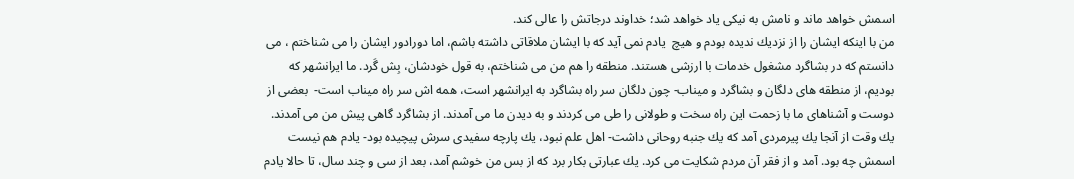اسمش خواهد ماند و نامش به نیكی یاد خواهد شد؛ خداوند درجاتش را عالی كند.
من با اینكه ایشان را از نزدیك ندیده بودم و هیچ  یادم نمی آید كه با ایشان ملاقاتی داشته باشم، اما دورادور ایشان را می شناختم ، می دانستم كه در بشاگرد مشغول خدمات با ارزشی هستند. منطقه را هم من می شناختم، به قول خودشان، بِش گَرد. ما ایرانشهر كه بودیم، از منطقه های دلگان و بشاگرد و میناب- چون دلگان سر راه بشاگرد به ایرانشهر است، همه اش سر راه میناب است-  بعضی از دوست و آشناهای ما با زحمت این راه سخت و طولانی را طی می كردند و به دیدن ما می آمدند. از بشاگرد گاهی پیش من می آمدند.
یك وقت از آنجا یك پیرمردی آمد كه یك جنبه روحانی داشت- اهل علم نبود، یك پارچه سفیدی سرش پیچیده بود- یادم هم نیست اسمش چه بود. آمد و از فقر آن مردم شكایت می كرد. یك عبارتی بكار برد كه از بس من خوشم آمد، بعد از سی و چند سال، تا حالا یادم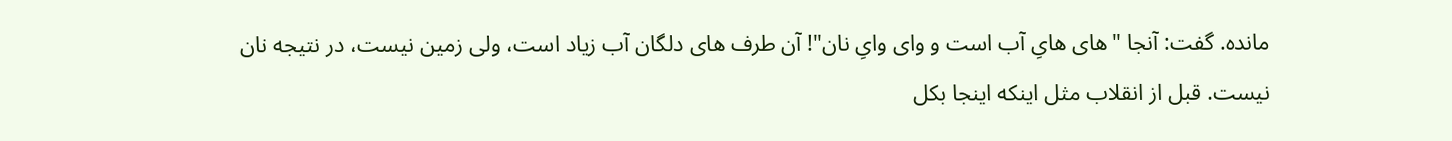مانده. گفت: آنجا "های هایِ آب است و وای وایِ نان"! آن طرف های دلگان آب زیاد است، ولی زمین نیست، در نتیجه نان نیست. قبل از انقلاب مثل اینكه اینجا بكل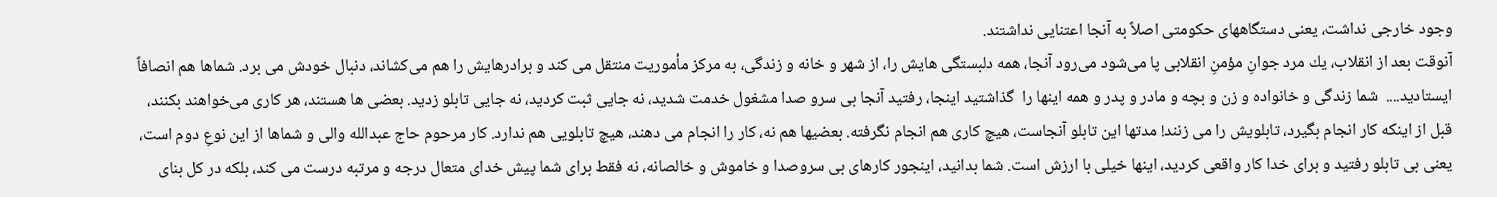وجود خارجی نداشت، یعنی دستگاههای حكومتی اصلاً به آنجا اعتنایی نداشتند.
آنوقت بعد از انقلاب، یك مرد جوانِ مؤمنِ انقلابی پا می‌شود می‌رود آنجا، همه دلبستگی هایش را، از شهر و خانه و زندگی، به مركز مأموریت منتقل می كند و برادرهایش را هم می‌كشاند، دنبال خودش می برد. شماها هم انصافاً ایستادید....  شما زندگی و خانواده و زن و بچه و مادر و پدر و همه اینها را  گذاشتید اینجا، رفتید آنجا بی سرو صدا مشغول خدمت شدید، نه جایی ثبت كردید، نه جایی تابلو زدید. بعضی ها هستند، هر كاری می‌خواهند بكنند، قبل از اینكه كار انجام بگیرد، تابلویش را می زنند! مدتها این تابلو آنجاست، هیچ كاری هم انجام نگرفته. بعضیها هم نه، كار را انجام می دهند، هیچ تابلویی هم ندارد. كار مرحوم حاج عبدالله والی و شماها از این نوعِ دوم است، یعنی بی تابلو رفتید و برای خدا كار واقعی كردید، اینها خیلی با ارزش است. شما بدانید، اینجور كارهای بی سروصدا و خاموش و خالصانه، نه فقط برای شما پیش خدای متعال درجه و مرتبه درست می كند، بلكه در كل بنای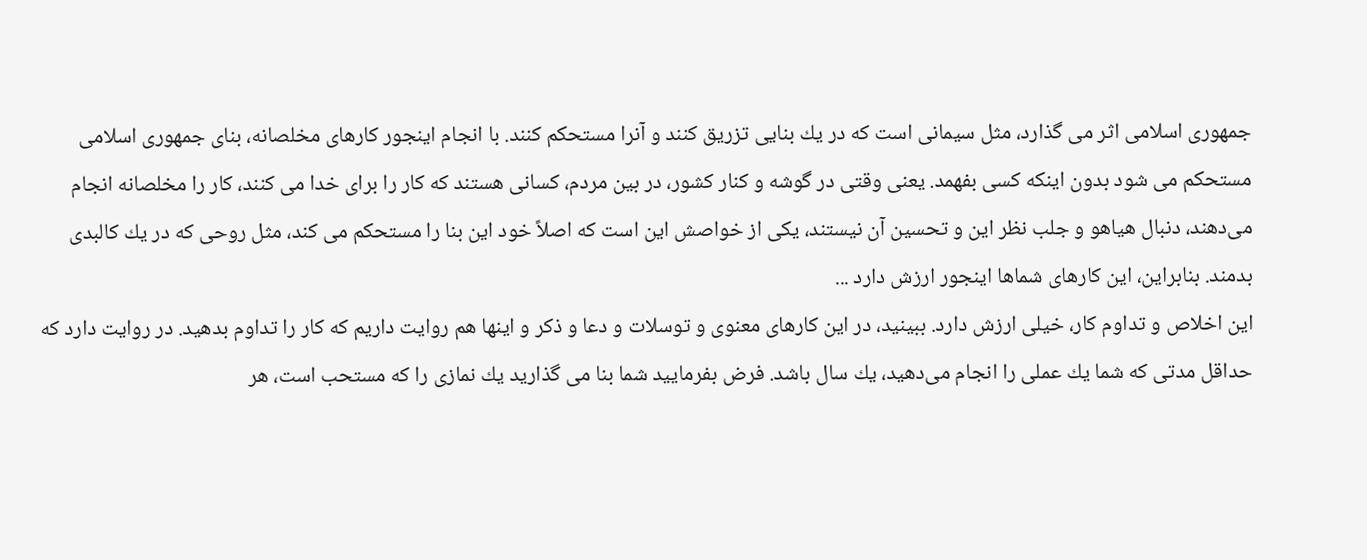جمهوری اسلامی اثر می گذارد، مثل سیمانی است كه در یك بنایی تزریق كنند و آنرا مستحكم كنند. با انجام اینجور كارهای مخلصانه، بنای جمهوری اسلامی مستحكم می شود بدون اینكه كسی بفهمد. یعنی وقتی در گوشه و كنار كشور، در بین مردم، كسانی هستند كه كار را برای خدا می كنند، كار را مخلصانه انجام می‌دهند، دنبال هیاهو و جلب نظر این و تحسین آن نیستند، یكی از خواصش این است كه اصلاً خود این بنا را مستحكم می كند، مثل روحی كه در یك كالبدی بدمند. بنابراین، این كارهای شماها اینجور ارزش دارد ...
این اخلاص و تداوم كار، خیلی ارزش دارد. ببینید، در این كارهای معنوی و توسلات و دعا و ذكر و اینها هم روایت داریم كه كار را تداوم بدهید. در روایت دارد كه حداقل مدتی كه شما یك عملی را انجام می‌دهید، یك سال باشد. فرض بفرمایید شما بنا می گذارید یك نمازی را كه مستحب است، هر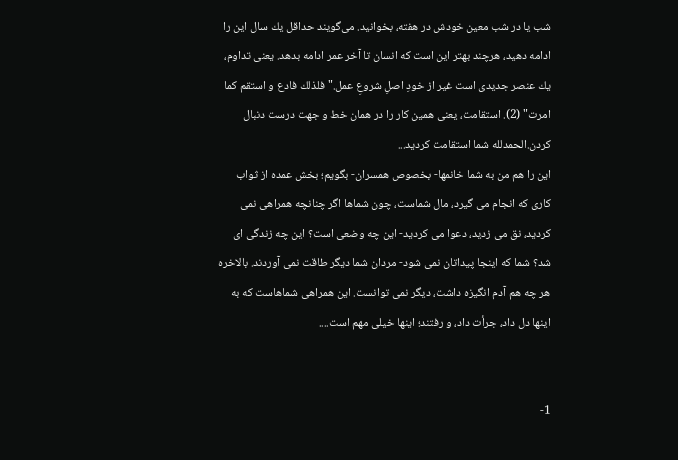شب یا در شب معین خودش در هفته، بخوانید. می‌گویند حداقل یك سال این را ادامه دهید، هرچند بهتر این است كه انسان تا آخر عمر ادامه بدهد. یعنی تداوم، یك عنصر جدیدی است غیر از خودِ اصلِ شروعِ عمل."فلذلك فادع و استقم كما امرت" (2). استقامت، یعنی همین كار را در همان خط و جهت درست دنبال كردن.الحمدلله شما استقامت كردید...
این را هم من به شما خانمها- بخصوص همسران- بگویم؛ بخش عمده از ثواب كاری كه انجام می گیرد، مال شماست، چون شماها اگر چنانچه همراهی نمی كردید، نق می زدید، دعوا می كردید- این چه وضعی است؟ این چه زندگی ای شد؟ شما كه اینجا پیداتان نمی شود- مردان شما دیگر طاقت نمی آوردند. بالاخره هر چه هم آدم انگیزه داشت، دیگر نمی توانست. این همراهی شماهاست كه به اینها دل داد، جرأت داد، و رفتند؛ اینها خیلی مهم است....


1-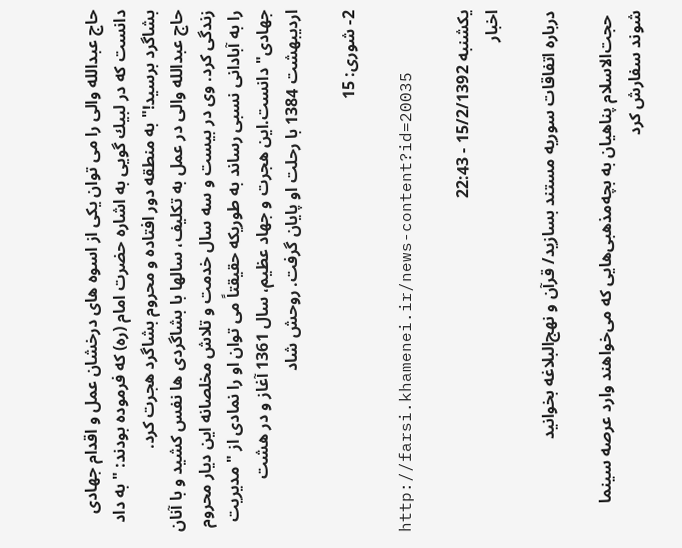حاج عبدالله والی را می توان یكی از اسوه های درخشان عمل و اقدام جهادی دانست كه در لبیك گویی به اشاره حضرت امام (ره) كه فرموده بودند: "به داد بشاگرد برسید!" به منطقه دور افتاده و محروم بشاگرد هجرت كرد.
حاج عبدالله والی در عمل به تكلیف، سالها با بشاگردی ها نفس كشید و با آنان زندگی كرد. وی در بیست و سه سال خدمت و تلاش مخلصانه این دیار محروم را به آبادانی نسبی رساند به طوریكه حقیقتاً می توان او را نمادی از "مدیریت جهادی" دانست.این هجرت و جهاد عظیم، سال 1361 آغاز و در هشت اردیبهشت 1384 با رحلت او پایان گرفت. روحش شاد

2- شوری: 15

http://farsi.khamenei.ir/news-content?id=20035

يکشنبه 15/2/1392 - 22:43
اخبار

درباره اتفاقات سوریه مستند بسازید/ قرآن و نهج‌البلاغه بخوانید

 حجت‌الاسلام پناهیان به بچه‌مذهبی‌هایی که می‌خواهند وارد عرصه سینما شوند سفارش کرد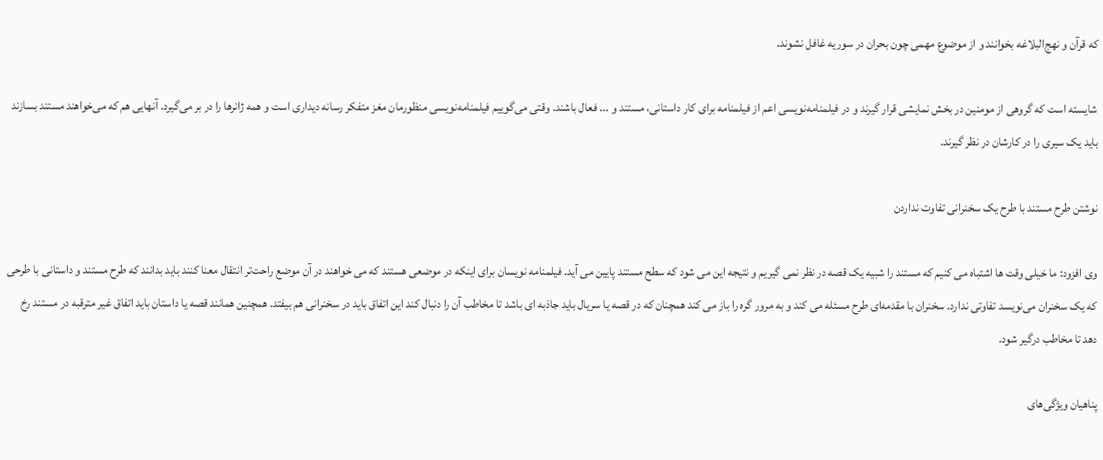که قرآن و نهج‌البلاغه بخوانند و از موضوع مهمی چون بحران در سوریه غافل نشوند.

شایسته است که گروهی از مومنین در بخش نمایشی قرار گیرند و در فیلمنامه‌نویسی اعم از فیلمنامه برای کار داستانی، مستند و ... فعال باشند. وقتی می‌گوییم فیلمنامه‌نویسی منظورمان مغز متفکر رسانه دیداری است و همه ژانرها را در بر می‌گیرد. آنهایی هم که می‌خواهند مستند بسازند باید یک سیری را در کارشان در نظر گیرند.

نوشتن طرح مستند با طرح یک سخنرانی تفاوت نداردن

وی افزود: ما خیلی وقت ها اشتباه می کنیم که مستند را شبیه یک قصه در نظر نمی گیریم و نتیجه این می شود که سطح مستند پایین می آید. فیلمنامه نویسان برای اینکه در موضعی هستند که می خواهند در آن موضع راحت‌تر انتقال معنا کنند باید بدانند که طرح مستند و داستانی با طرحی که یک سخنران می‌نویسد تفاوتی ندارد. سخنران با مقدمه‌ای طرح مسئله می کند و به مرور گره را باز می کند همچنان که در قصه یا سریال باید جاذبه ای باشد تا مخاطب آن را دنبال کند این اتفاق باید در سخنرانی هم بیفتد. همچنین همانند قصه یا داستان باید اتفاق غیر مترقبه در مستند رخ دهد تا مخاطب درگیر شود.

پناهیان ویژگی‌های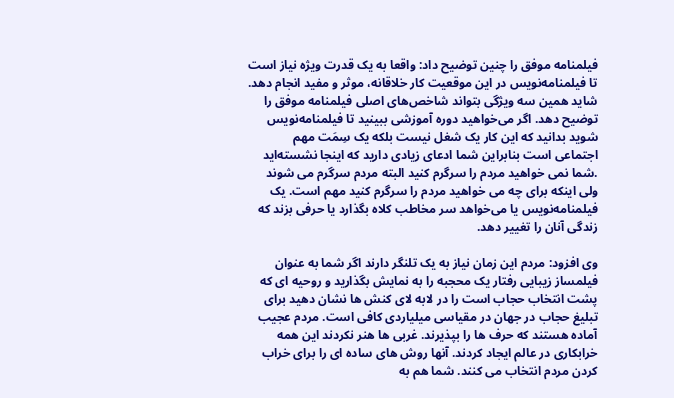فیلمنامه موفق را چنین توضیح داد: واقعا به یک قدرت ویژه نیاز است تا فیلمنامه‌نویس در این موقعیت کار خلاقانه، موثر و مفید انجام دهد. شاید همین سه ویژگی بتواند شاخص‌های اصلی فیلمنامه موفق را توضیح دهد. اگر می‌خواهید دوره آموزشی ببینید تا فیلمنامه‌نویس شوید بدانید که این کار یک شغل نیست بلکه یک سِمَت مهم اجتماعی است بنابراین شما ادعای زیادی دارید که اینجا نشسته‌اید .شما نمی خواهید مردم را سرگرم کنید البته مردم سرگرم می شوند ولی اینکه برای چه می خواهید مردم را سرگرم کنید مهم است. یک فیلمنامه‌نویس یا می‌خواهد سر مخاطب کلاه بگذارد یا حرفی بزند که زندگی آنان را تغییر دهد.

وی افزود: مردم این زمان نیاز به یک تلنگر دارند اگر شما به عنوان فیلمساز زیبایی رفتار یک محجبه را به نمایش بگذارید و روحیه ای که پشت انتخاب حجاب است را در لابه لای کنش ها نشان دهید برای تبلیغ حجاب در جهان در مقیاسی میلیاردی کافی است. مردم عجیب آماده هستند که حرف ها را بپذیرند. غربی ها هنر نکردند این همه خرابکاری در عالم ایجاد کردند. آنها روش های ساده ای را برای خراب کردن مردم انتخاب می کنند. شما هم به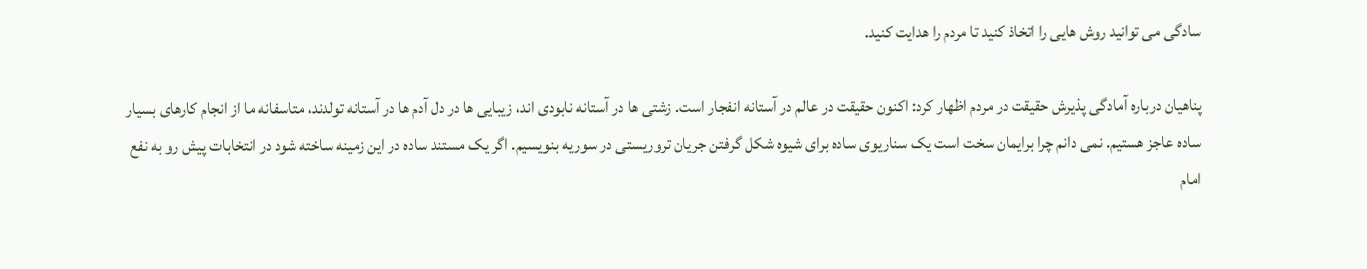سادگی می توانید روش هایی را اتخاذ کنید تا مردم را هدایت کنید.

پناهیان درباره آمادگی پذیرش حقیقت در مردم اظهار کرد: اکنون حقیقت در عالم در آستانه انفجار است. زشتی ها در آستانه نابودی اند، زیبایی ها در دل آدم ها در آستانه تولدند، متاسفانه ما از انجام کارهای بسیار ساده عاجز هستیم. نمی دانم چرا برایمان سخت است یک سناریوی ساده برای شیوه شکل گرفتن جریان تروریستی در سوریه بنویسیم. اگر یک مستند ساده در این زمینه ساخته شود در انتخابات پیش رو به نفع امام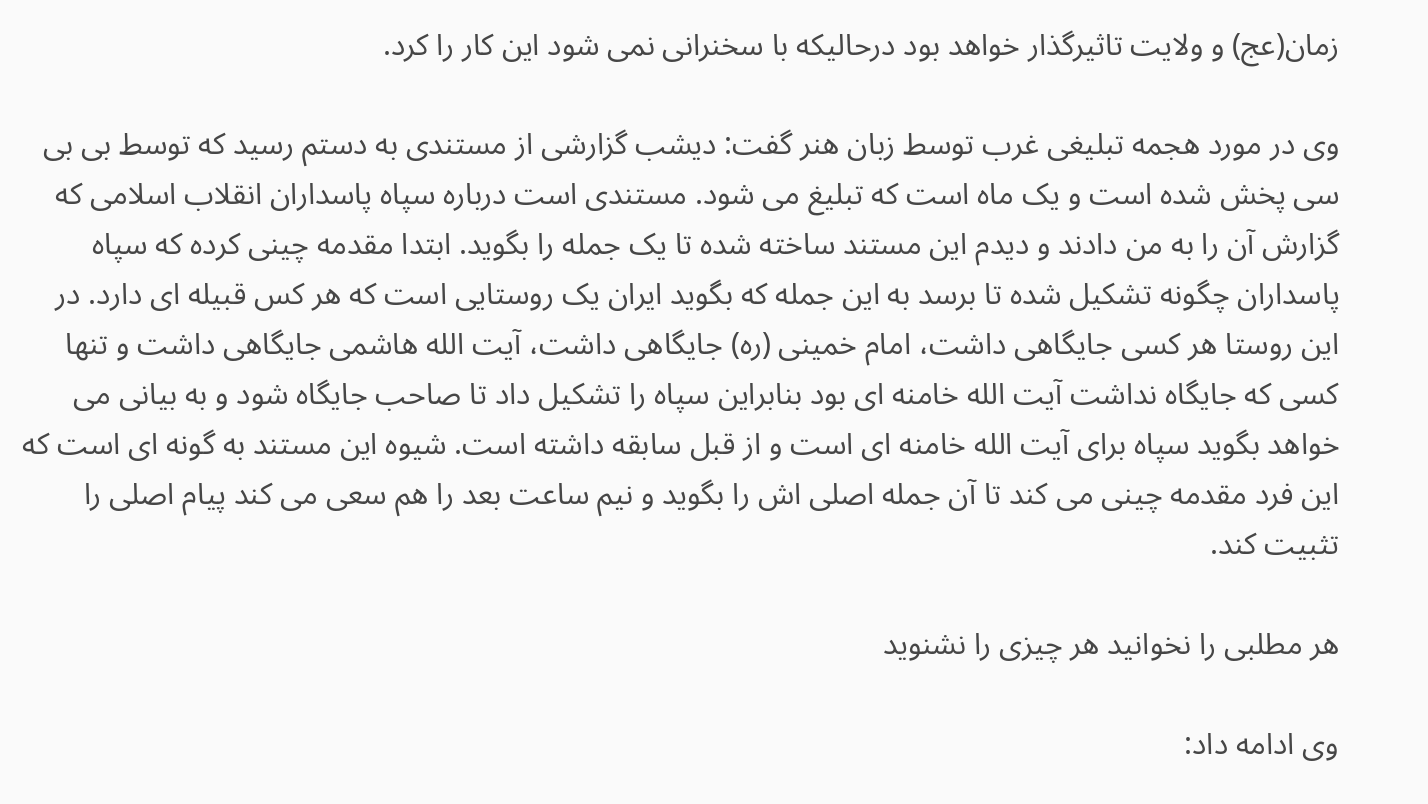زمان(عج) و ولایت تاثیرگذار خواهد بود درحالیکه با سخنرانی نمی شود این کار را کرد.

وی در مورد هجمه تبلیغی غرب توسط زبان هنر گفت: دیشب گزارشی از مستندی به دستم رسید که توسط بی بی سی پخش شده است و یک ماه است که تبلیغ می شود. مستندی است درباره سپاه پاسداران انقلاب اسلامی که گزارش آن را به من دادند و دیدم این مستند ساخته شده تا یک جمله را بگوید. ابتدا مقدمه چینی کرده که سپاه پاسداران چگونه تشکیل شده تا برسد به این جمله که بگوید ایران یک روستایی است که هر کس قبیله ای دارد. در این روستا هر کسی جایگاهی داشت، امام خمینی (ره) جایگاهی داشت، آیت الله هاشمی جایگاهی داشت و تنها کسی که جایگاه نداشت آیت الله خامنه ای بود بنابراین سپاه را تشکیل داد تا صاحب جایگاه شود و به بیانی می خواهد بگوید سپاه برای آیت الله خامنه ای است و از قبل سابقه داشته است. شیوه این مستند به گونه ای است که این فرد مقدمه چینی می کند تا آن جمله اصلی اش را بگوید و نیم ساعت بعد را هم سعی می کند پیام اصلی را تثبیت کند.

هر مطلبی را نخوانید هر چیزی را نشنوید

وی ادامه داد: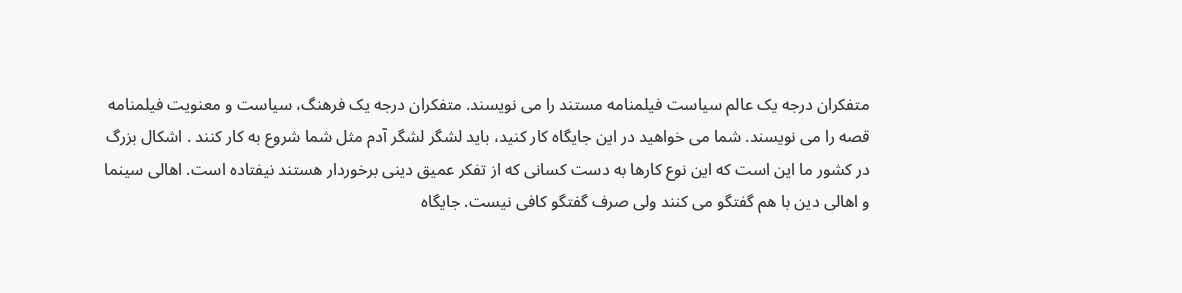متفکران درجه یک عالم سیاست فیلمنامه مستند را می نویسند. متفکران درجه یک فرهنگ، سیاست و معنویت فیلمنامه قصه را می نویسند. شما می خواهید در این جایگاه کار کنید، باید لشگر لشگر آدم مثل شما شروع به کار کنند . اشکال بزرگ در کشور ما این است که این نوع کارها به دست کسانی که از تفکر عمیق دینی برخوردار هستند نیفتاده است. اهالی سینما و اهالی دین با هم گفتگو می کنند ولی صرف گفتگو کافی نیست. جایگاه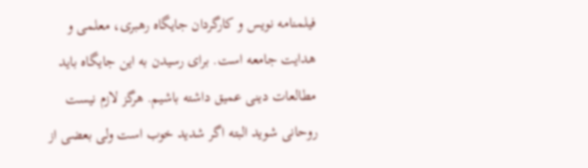فیلمنامه نویس و کارگردان جایگاه رهبری، معلمی و هدایت جامعه است. برای رسیدن به این جایگاه باید مطالعات دینی عمیق داشته باشیم. هرگز لازم نیست روحانی شوید البته اگر شدید خوب است ولی بعضی از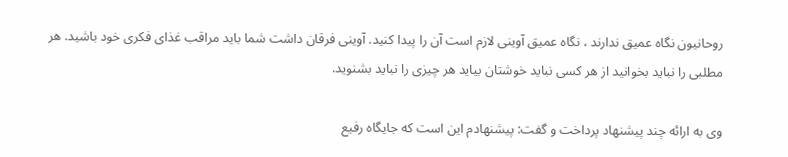روحانیون نگاه عمیق ندارند ، نگاه عمیق آوینی لازم است آن را پیدا کنید. آوینی فرقان داشت شما باید مراقب غذای فکری خود باشید. هر مطلبی را نباید بخوانید از هر کسی نباید خوشتان بیاید هر چیزی را نباید بشنوید.

وی به ارائه چند پیشنهاد پرداخت و گفت: پیشنهادم این است که جایگاه رفیع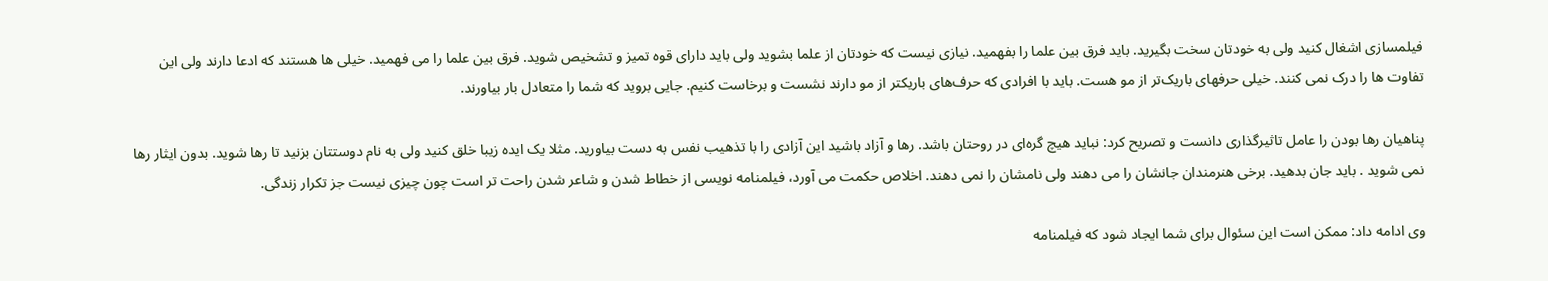فیلمسازی اشغال کنید ولی به خودتان سخت بگیرید. باید فرق بین علما را بفهمید. نیازی نیست که خودتان از علما بشوید ولی باید دارای قوه تمیز و تشخیص شوید. فرق بین علما را می فهمید. خیلی ها هستند که ادعا دارند ولی این تفاوت ها را درک نمی کنند. خیلی حرفهای باریک‌تر از مو هست. باید با افرادی که حرف‌های باریکتر از مو دارند نشست و برخاست کنیم. جایی بروید که شما را متعادل بار بیاورند.

پناهیان رها بودن را عامل تاثیرگذاری دانست و تصریح کرد: نباید هیچ گره‌ای در روحتان باشد. رها و آزاد باشید این آزادی را با تذهیب نفس به دست بیاورید. مثلا یک ایده زیبا خلق کنید ولی به نام دوستتان بزنید تا رها شوید. بدون ایثار رها نمی شوید . باید جان بدهید. برخی هنرمندان جانشان را می دهند ولی نامشان را نمی دهند. اخلاص حکمت می آورد، فیلمنامه نویسی از خطاط شدن و شاعر شدن راحت تر است چون چیزی نیست جز تکرار زندگی.

وی ادامه داد: ممکن است این سئوال برای شما ایجاد شود که فیلمنامه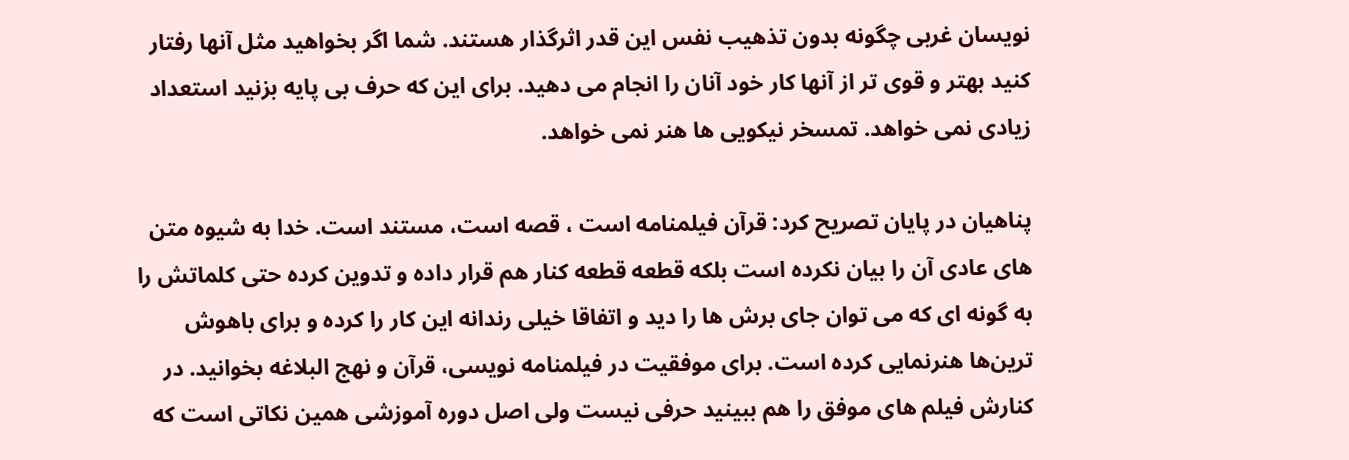نویسان غربی چگونه بدون تذهیب نفس این قدر اثرگذار هستند. شما اگر بخواهید مثل آنها رفتار کنید بهتر و قوی تر از آنها کار خود آنان را انجام می دهید. برای این که حرف بی پایه بزنید استعداد زیادی نمی خواهد. تمسخر نیکویی ها هنر نمی خواهد.

پناهیان در پایان تصریح کرد: قرآن فیلمنامه است ، قصه است، مستند است. خدا به شیوه متن های عادی آن را بیان نکرده است بلکه قطعه قطعه کنار هم قرار داده و تدوین کرده حتی کلماتش را به گونه ای که می توان جای برش ها را دید و اتفاقا خیلی رندانه این کار را کرده و برای باهوش ترین‌ها هنرنمایی کرده است. برای موفقیت در فیلمنامه نویسی، قرآن و نهج البلاغه بخوانید. در کنارش فیلم های موفق را هم ببینید حرفی نیست ولی اصل دوره آموزشی همین نکاتی است که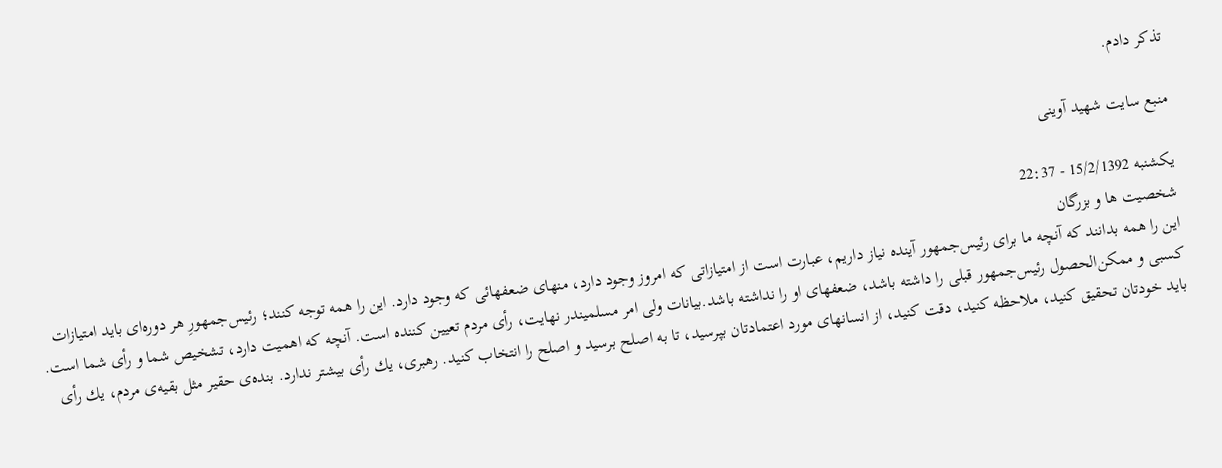تذکر دادم.

منبع سایت شهید آوینی

يکشنبه 15/2/1392 - 22:37
شخصیت ها و بزرگان
این را همه بدانند كه آنچه ما برای رئیس‌جمهور آینده نیاز داریم، عبارت است از امتیازاتی كه امروز وجود دارد، منهای ضعفهائی كه وجود دارد. این را همه توجه كنند؛ رئیس‌جمهورِ هر دوره‌ای باید امتیازات كسبی و ممكن‌‌الحصول رئیس‌جمهور قبلی را داشته باشد، ضعفهای او را نداشته باشد.بیانات ولی امر مسلمیندر نهایت، رأی مردم تعیین كننده است. آنچه كه اهمیت دارد، تشخیص شما و رأی شما است. باید خودتان تحقیق كنید، ملاحظه كنید، دقت كنید، از انسانهای مورد اعتمادتان بپرسید، تا به اصلح برسید و اصلح را انتخاب كنید. رهبری، یك رأی بیشتر ندارد. بنده‌ی حقیر مثل بقیه‌ی مردم، یك رأی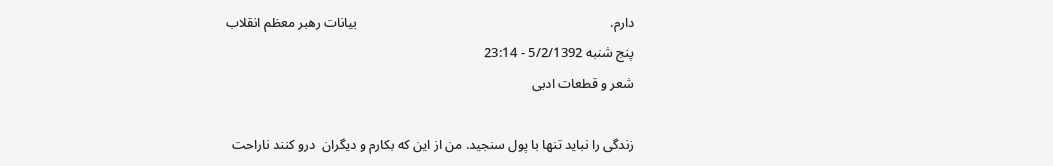دارم.                                                                           بیانات رهبر معظم انقلاب
پنج شنبه 5/2/1392 - 23:14
شعر و قطعات ادبی

زندگی را نباید تنها با پول سنجید. من از این كه بكارم و دیگران  درو كنند ناراحت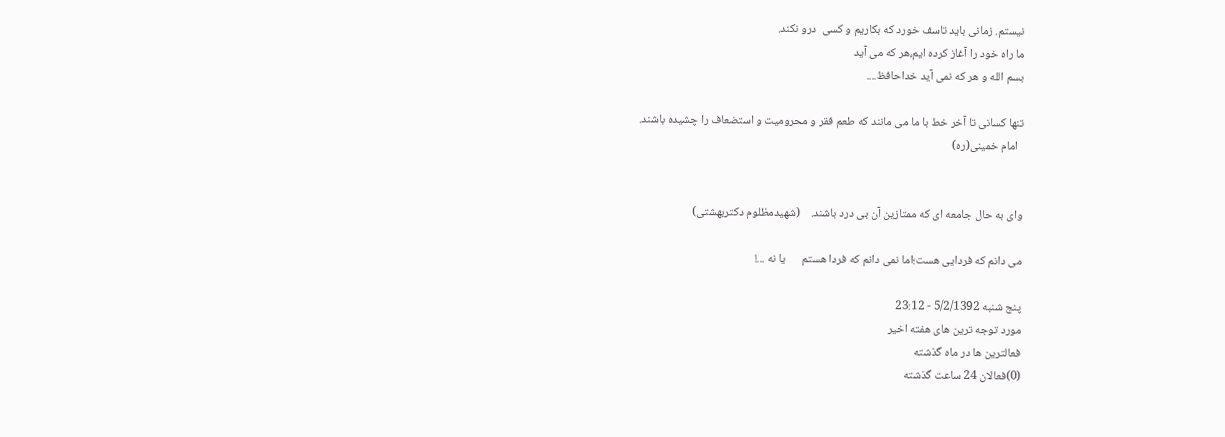نیستم. زمانی باید تاسف خورد كه بكاریم و كسی  درو نكند.
ما راه خود را آغاز کرده ایم،هر که می آید
بسم الله و هر که نمی آید خداحافظ....

تنها کسانی تا آخر خط با ما می مانند که طعم فقر و محرومیت و استضعاف را چشیده باشند.
  امام خمینی(ره)


وای به حال جامعه ای که ممتازین آن بی درد باشند.    (شهیدمظلوم دکتربهشتی)

می دانم که فردایی هست؛اما نمی دانم که فردا هستم      یا نه ...!

پنج شنبه 5/2/1392 - 23:12
مورد توجه ترین های هفته اخیر
فعالترین ها در ماه گذشته
(0)فعالان 24 ساعت گذشته